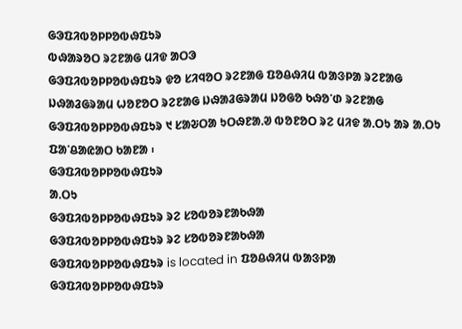ᱜᱳᱯᱤᱵᱚᱞᱞᱚᱵᱷᱯᱩᱨ
ᱵᱷᱟᱨᱚᱛ ᱨᱮᱱᱟᱜ ᱢᱤᱫ ᱟᱛᱳ
ᱜᱳᱯᱤᱵᱚᱞᱞᱚᱵᱷᱯᱩᱨ ᱫᱚ ᱥᱤᱧᱚᱛ ᱨᱮᱱᱟᱜ ᱯᱚᱪᱷᱤᱢ ᱵᱟᱝᱞᱟ ᱨᱮᱱᱟᱜ ᱡᱷᱟᱲᱜᱨᱟᱢ ᱦᱚᱱᱚᱛ ᱨᱮᱱᱟᱜ ᱡᱷᱟᱲᱜᱨᱟᱢ ᱡᱚᱜᱚ ᱠᱷᱚᱸᱰ ᱨᱮᱱᱟᱜ ᱜᱳᱯᱤᱵᱚᱞᱞᱚᱵᱷᱯᱩᱨ ᱑ ᱥᱟᱶᱛᱟ ᱩᱛᱷᱱᱟᱹᱣ ᱵᱚᱱᱚᱛ ᱨᱮ ᱢᱤᱫ ᱟᱹᱛᱩ ᱟᱨ ᱟᱹᱛᱩ ᱯᱟᱸᱪᱟᱭᱟᱛ ᱠᱟᱱᱟ ᱾
ᱜᱳᱯᱤᱵᱚᱞᱞᱚᱵᱷᱯᱩᱨ
ᱟᱹᱛᱩ
ᱜᱳᱯᱤᱵᱚᱞᱞᱚᱵᱷᱯᱩᱨ ᱨᱮ ᱥᱚᱵᱚᱨᱱᱟᱠᱷᱟ
ᱜᱳᱯᱤᱵᱚᱞᱞᱚᱵᱷᱯᱩᱨ ᱨᱮ ᱥᱚᱵᱚᱨᱱᱟᱠᱷᱟ
ᱜᱳᱯᱤᱵᱚᱞᱞᱚᱵᱷᱯᱩᱨ is located in ᱯᱚᱪᱷᱤᱢ ᱵᱟᱝᱞᱟ
ᱜᱳᱯᱤᱵᱚᱞᱞᱚᱵᱷᱯᱩᱨ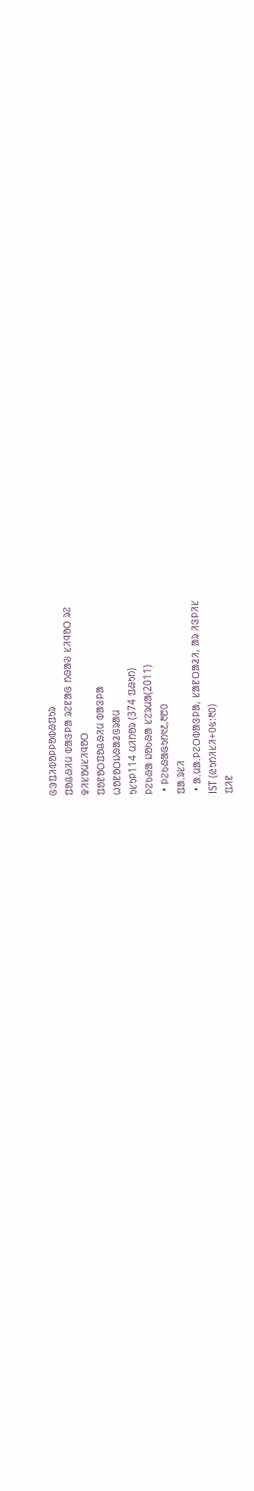ᱜᱳᱯᱤᱵᱚᱞᱞᱚᱵᱷᱯᱩᱨ
ᱯᱚᱪᱷᱤᱢ ᱵᱟᱝᱞᱟ ᱨᱮᱱᱟᱜ ᱴᱷᱟᱶ ᱥᱤᱧᱚᱛ ᱨᱮ
ᱫᱤᱥᱚᱢᱥᱤᱧᱚᱛ
ᱯᱚᱱᱚᱛᱯᱚᱪᱷᱤᱢ ᱵᱟᱝᱞᱟ
ᱦᱚᱱᱚᱛᱡᱷᱟᱲᱜᱨᱟᱢ
ᱩᱥᱩᱞ114 ᱢᱤᱴᱚᱨ (374 ᱯᱷᱩᱴ)
ᱞᱮᱠᱷᱟ ᱡᱚᱠᱷᱟ ᱥᱮᱨᱢᱟ(2011)
 • ᱞᱮᱠᱷᱟᱜᱩᱴ᱑᱒,᱓᱘᱐
ᱯᱟᱹᱨᱥᱤ
 • ᱟᱹᱢᱟᱹᱞᱮᱛᱵᱟᱝᱞᱟ, ᱥᱟᱱᱛᱟᱲᱤ, ᱟᱨ ᱤᱝᱞᱤᱥ
IST (ᱭᱩᱴᱤᱥᱤ+᱐᱕:᱓᱐)
ᱯᱤᱱ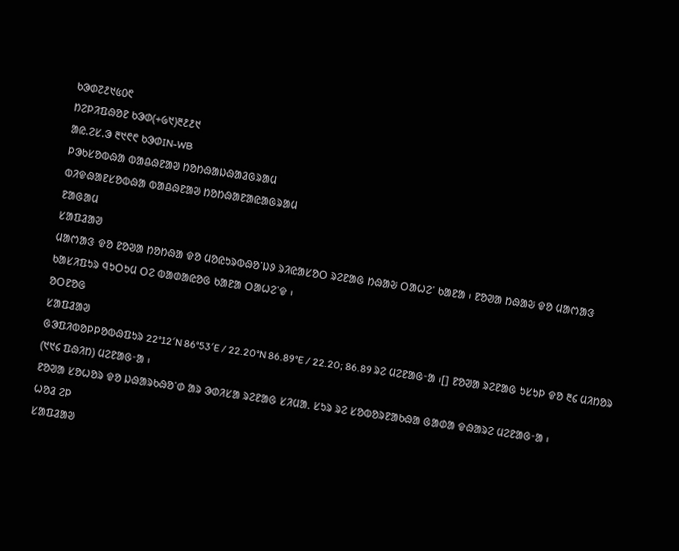ᱠᱳᱰ᱗᱒᱑᱕᱐᱖
ᱴᱮᱞᱤᱯᱷᱚᱱ ᱠᱳᱰ(+᱙᱑)᱓᱒᱒᱑
ᱟᱭ.ᱮᱥ.ᱳ ᱓᱑᱖᱖ ᱠᱳᱰIN-WB
ᱞᱳᱠᱥᱚᱵᱷᱟ ᱵᱟᱪᱷᱱᱟᱣ ᱴᱚᱴᱷᱟᱡᱷᱟᱲᱜᱨᱟᱢ
ᱵᱤᱫᱷᱟᱱᱥᱚᱵᱷᱟ ᱵᱟᱪᱷᱱᱟᱣ ᱴᱚᱴᱷᱟᱱᱟᱭᱟᱜᱨᱟᱢ
ᱱᱟᱜᱟᱢ
ᱥᱟᱯᱲᱟᱣ
ᱢᱟᱬᱟᱝ ᱫᱚ ᱱᱚᱣᱟ ᱴᱚᱴᱷᱟ ᱫᱚ ᱢᱚᱭᱩᱨᱵᱷᱚᱸᱡᱽ ᱨᱤᱭᱟᱥᱚᱛ ᱨᱮᱱᱟᱜ ᱴᱷᱟᱶ ᱛᱟᱦᱮᱸ ᱠᱟᱱᱟ ᱾ ᱱᱚᱣᱟ ᱴᱷᱟᱶ ᱫᱚ ᱢᱟᱬᱟᱝ ᱠᱟᱥᱤᱯᱩᱨ ᱧᱩᱛᱩᱢ ᱛᱮ ᱵᱟᱰᱟᱭᱚᱜ ᱠᱟᱱᱟ ᱛᱟᱦᱮᱸᱫ ᱾
ᱚᱛᱱᱚᱜ
ᱥᱟᱯᱲᱟᱣ
ᱜᱳᱯᱤᱵᱚᱞᱞᱚᱵᱷᱯᱩᱨ 22°12′N 86°53′E / 22.20°N 86.89°E / 22.20; 86.89 ᱨᱮ ᱢᱮᱱᱟᱜᱼᱟ ᱾[] ᱱᱚᱣᱟ ᱨᱮᱱᱟᱜ ᱩᱥᱩᱞ ᱫᱚ ᱓᱔ ᱢᱤᱴᱚᱨ (᱑᱑᱔ ᱯᱷᱤᱴ) ᱢᱮᱱᱟᱜᱼᱟ ᱾
ᱱᱚᱣᱟ ᱥᱚᱦᱚᱨ ᱫᱚ ᱡᱷᱟᱨᱠᱷᱚᱸᱰ ᱟᱨ ᱳᱰᱤᱥᱟ ᱨᱮᱱᱟᱜ ᱥᱤᱢᱟᱹ ᱥᱩᱨ ᱨᱮ ᱥᱚᱵᱚᱨᱱᱟᱠᱷᱟ ᱜᱟᱰᱟ ᱫᱷᱟᱨᱮ ᱢᱮᱱᱟᱜᱼᱟ ᱾
ᱦᱚᱲ ᱮᱞ
ᱥᱟᱯᱲᱟᱣ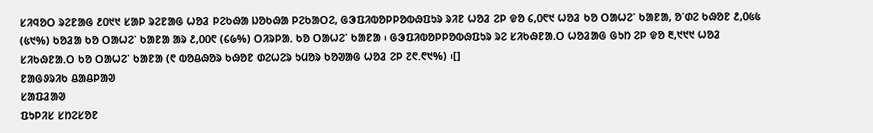ᱥᱤᱧᱚᱛ ᱨᱮᱱᱟᱜ ᱒᱐᱑᱑ ᱥᱟᱞ ᱨᱮᱱᱟᱜ ᱦᱚᱲ ᱞᱮᱠᱷᱟ ᱡᱚᱠᱷᱟ ᱞᱮᱠᱟᱛᱮ, ᱜᱳᱯᱤᱵᱚᱞᱞᱚᱵᱷᱯᱩᱨ ᱨᱤᱱ ᱦᱚᱲ ᱮᱞ ᱫᱚ ᱔,᱐᱖᱑ ᱦᱚᱲ ᱠᱚ ᱛᱟᱦᱮᱸ ᱠᱟᱱᱟ, ᱚᱸᱰᱮ ᱠᱷᱚᱱ ᱒,᱐᱕᱕ (᱕᱑%) ᱠᱚᱲᱟ ᱠᱚ ᱛᱟᱦᱮᱸ ᱠᱟᱱᱟ ᱟᱨ ᱒,᱐᱐᱖ (᱔᱙%) ᱛᱤᱨᱞᱟᱹ ᱠᱚ ᱛᱟᱦᱮᱸ ᱠᱟᱱᱟ ᱾ ᱜᱳᱯᱤᱵᱚᱞᱞᱚᱵᱷᱯᱩᱨ ᱨᱮ ᱥᱤᱠᱷᱱᱟᱹᱛ ᱦᱚᱲᱟᱜ ᱜᱩᱴ ᱮᱞ ᱫᱚ ᱓,᱑᱑᱑ ᱦᱚᱲ ᱥᱤᱠᱷᱱᱟᱹᱛ ᱠᱚ ᱛᱟᱦᱮᱸ ᱠᱟᱱᱟ (᱖ ᱵᱚᱪᱷᱚᱨ ᱠᱷᱚᱱ ᱰᱮᱦᱮᱨ ᱩᱢᱚᱨ ᱠᱚᱣᱟᱜ ᱦᱚᱲ ᱮᱞ ᱗᱖.᱖᱑%) ᱾[]
ᱱᱟᱜᱽᱨᱤᱠ ᱪᱟᱪᱞᱟᱣ
ᱥᱟᱯᱲᱟᱣ
ᱯᱩᱞᱤᱥ ᱥᱴᱮᱥᱚᱱ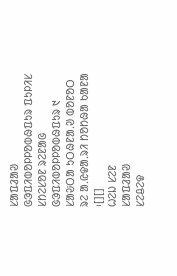ᱥᱟᱯᱲᱟᱣ
ᱜᱳᱯᱤᱵᱚᱞᱞᱚᱵᱷᱯᱩᱨ ᱯᱩᱞᱤᱥ ᱥᱴᱮᱥᱚᱱ ᱨᱮᱱᱟᱜ ᱜᱳᱯᱤᱵᱚᱞᱞᱚᱵᱷᱯᱩᱨ ᱑ ᱥᱟᱶᱛᱟ ᱩᱛᱷᱱᱟᱹᱣ ᱵᱚᱱᱚᱛ ᱨᱮ ᱟᱹᱭᱫᱟᱹᱨᱤ ᱴᱚᱴᱷᱟ ᱠᱟᱱᱟ ᱾[][]
ᱦᱮᱡ ᱥᱮᱱ
ᱥᱟᱯᱲᱟᱣ
ᱥᱮᱪᱮᱫ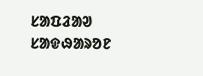ᱥᱟᱯᱲᱟᱣ
ᱥᱟᱫᱷᱟᱨᱚᱱ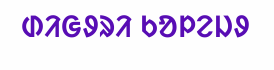ᱰᱤᱜᱽᱨᱤ ᱠᱚᱞᱮᱡᱽ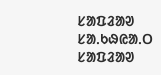ᱥᱟᱯᱲᱟᱣ
ᱥᱟᱹᱠᱷᱭᱟᱹᱛ
ᱥᱟᱯᱲᱟᱣ